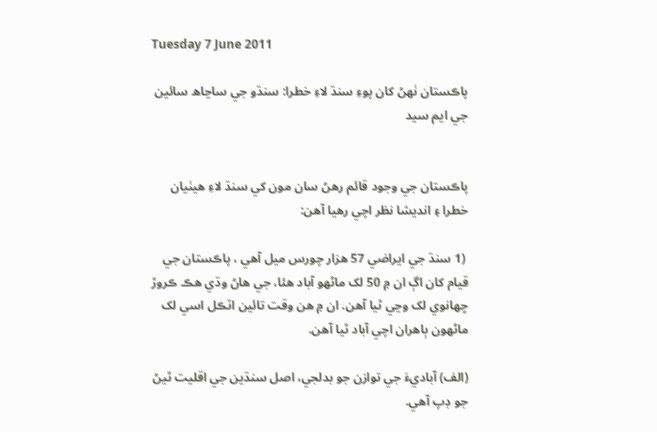Tuesday 7 June 2011

پاڪستان ٺھڻ کان پوءِ سنڌ لاءِ خطرا: سنڌو جي ساڃاھ سائين جي ايم سيد


پاڪستان جي وجود قائم رھڻ سان مون کي سنڌ لاءِ ھيٺيان خطرا ۽ انديشا نظر اچي رھيا آھن:

 (1 سنڌ جي ايراضي 57 ھزار چورس ميل آھي ، پاڪستان جي قيام کان اڳ ان ۾ 50 لک ماڻھو آباد ھئا، جي ھاڻ وڌي ھڪ ڪروڙ ڇھانوي لک وڃي ٿيا آھن. ان ۾ ھن وقت تائين اٽڪل اسي لک ماڻھون ٻاھران اچي آباد ٿيا آھن.

(الف) آباديءَ جي توازن جو بدلجي، اصل سنڌين جي اقليت ٿيڻ جو ڊپ آھي.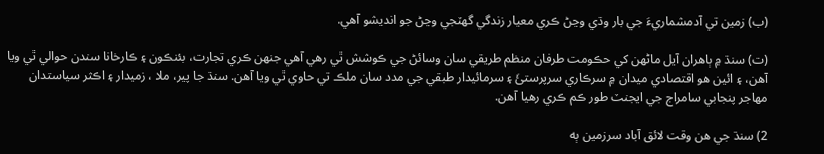(ب) زمين تي آدمشماريءَ جي بار وڌي وڃڻ ڪري معيار زندگي گھٽجي وڃڻ جو انديشو آھي.

(ت) سنڌ ۾ ٻاھران آيل ماڻھن کي حڪومت طرفان منظم طريقي سان وسائڻ جي ڪوشش ٿي رھي آھي جنھن ڪري تجارت، بئنڪون ۽ ڪارخانا سندن حوالي ٿي ويا آھن، ۽ ائين ھو اقتصادي ميدان ۾ سرڪاري سرپرستئَ ۽ سرمائيدار طبقي جي مدد سان ملڪ تي حاوي ٿي ويا آھن. سنڌ جا پير، ملا ، زميدار ۽ اڪثر سياستدان مھاجر پنجابي سامراج جي ايجنٽ طور ڪم ڪري رھيا آھن.

2) سنڌ جي ھن وقت لائق آباد سرزمين ٻه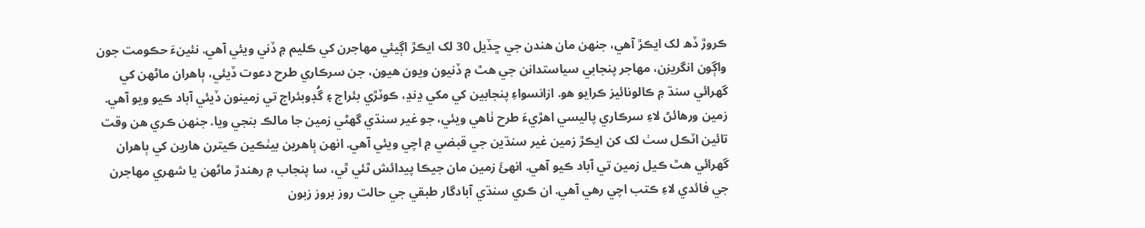ڪروڙ ڏھ لک ايڪڙ آھي، جنھن مان ھندن جي ڇڏيل 30 لک ايڪڙ اڳيئي مھاجرن کي ڪليم ۾ ڏني ويئي آھي. نئينءَ حڪومت جون واڳون انگريزن، مھاجر پنجابي سياستدانن جي ھٿ ۾ ڏنيون ويون ھيون، جن سرڪاري طرح دعوت ڏيئي، ٻاھران ماڻھن کي گھرائي سنڌ ۾ ڪالونائيز ڪرايو ھو. ازانسواءِ پنجابين کي مکي ڍنڍ، ڪوٽڙي بئراج ۽ گُڊوبئراج تي زمينون ڏيئي آباد ڪيو ويو آھي. زمين ورھائڻ لاءِ سرڪاري پاليسي اھڙيءَ طرح ٺاھي ويئي، جو غير سنڌي گھڻي زمين جا مالڪ بنجي ويا. جنھن ڪري ھن وقت تائين اٽڪل سٺ لک کن ايڪڙ زمين غير سنڌين جي قبضي ۾ اچي ويئي آھي. انھن ٻاھرين بيٺڪين ڪيترن ھارين کي ٻاھران گھرائي ھٿ ڪيل زمين تي آباد ڪيو آھي. انھئَ زمين مان جيڪا پيدائش ٿئي ٿي، سا پنجاب ۾ رھندڙ ماڻھن يا شھري مھاجرن جي فائدي لاءِ ڪتب اچي رھي آھي. ان ڪري سنڌي آبادگار طبقي جي حالت روز بروز زبون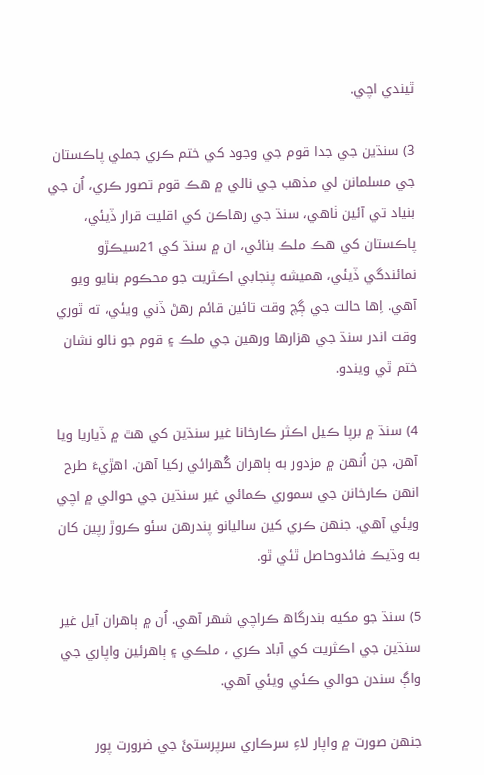ٿيندي اچي.

3) سنڌين جي جدا قوم جي وجود کي ختم ڪري جملي پاڪستان جي مسلمانن لي مذھب جي نالي ۾ ھڪ قوم تصور ڪري، اُن جي بنياد تي آئين ٺاھي، سنڌ جي رھاڪن کي اقليت قرار ڏيئي، پاڪستان کي ھڪ ملڪ بنائي، ان ۾ سنڌ کي 21سيڪڙو نمائندگي ڏيئي، ھميشه پنجابي اڪثريت جو محڪوم بنايو ويو آھي. اِھا حالت جي ڳچ وقت تائين قائم رھڻ ڏني ويئي، ته ٿوري وقت اندر سنڌ جي ھزارھا ورھين جي ملڪ ۽ قوم جو نالو نشان ختم ٿي ويندو.

4) سنڌ ۾ برپا ڪيل اڪثر ڪارخانا غير سنڌين کي ھٿ ۾ ڏياريا ويا آھن، جن اُنھن ۾ مزدور به ٻاھران گُھرائي رکيا آھن. اھڙيءَ طرح انھن ڪارخانن جي سموري ڪمائي غير سنڌين جي حوالي ۾ اچي ويئي آھي. جنھن ڪري کين ساليانو پندرھن سئو ڪروڙ رپين کان به وڌيڪ فائدوحاصل ٿئي ٿو.

5) سنڌ جو مکيه بندرگاھ ڪراچي شھر آھي. اُن ۾ ٻاھران آيل غير سنڌين جي اڪثريت کي آباد ڪري ، ملڪي ۽ ٻاھرئين واپاري جي واڳ سندن حوالي ڪئي ويئي آھي.

جنھن صورت ۾ واپار لاءِ سرڪاري سرپرستئَ جي ضرورت پور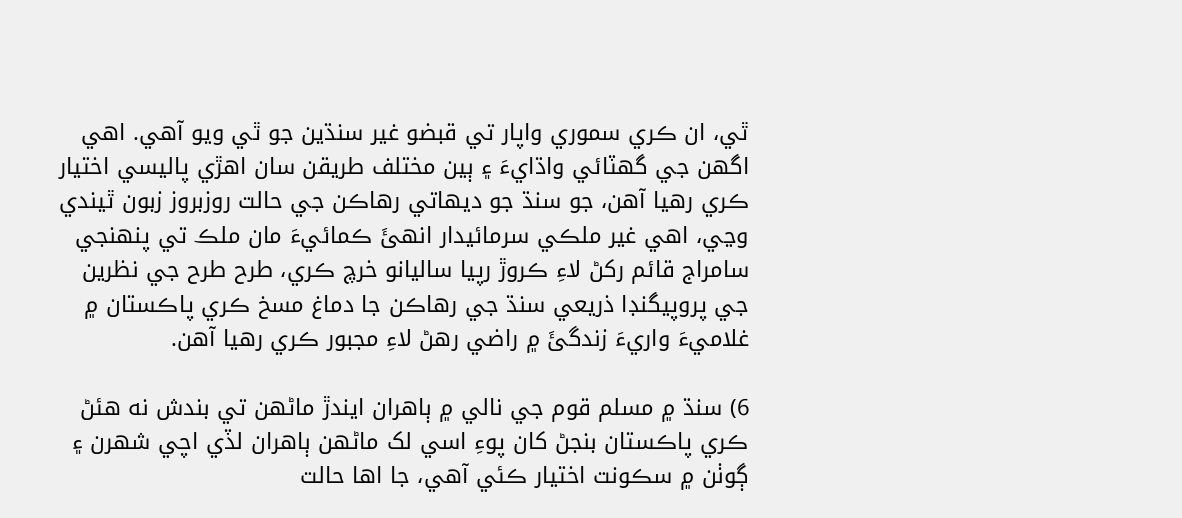ٿي، ان ڪري سموري واپار تي قبضو غير سنڌين جو ٿي ويو آھي. اھي اگھن جي گھٽائي واڌايءَ ۽ ٻين مختلف طريقن سان اھڙي پاليسي اختيار ڪري رھيا آھن، جو سنڌ جو ديھاتي رھاڪن جي حالت روزبروز زبون ٿيندي وڃي، اھي غير ملڪي سرمائيدار انھئَ ڪمائيءَ مان ملڪ تي پنھنجي سامراج قائم رکڻ لاءِ ڪروڙ رپيا ساليانو خرچ ڪري، طرح طرح جي نظرين جي پروپيگنڊا ذريعي سنڌ جي رھاڪن جا دماغ مسخ ڪري پاڪستان ۾ غلاميءَ واريءَ زندگئَ ۾ راضي رھڻ لاءِ مجبور ڪري رھيا آھن.

6) سنڌ ۾ مسلم قوم جي نالي ۾ ٻاھران ايندڙ ماڻھن تي بندش نه ھئڻ ڪري پاڪستان بنجڻ کان پوءِ اسي لک ماڻھن ٻاھران لڏي اچي شھرن ۽ ڳوٺن ۾ سڪونت اختيار ڪئي آھي، جا اھا حالت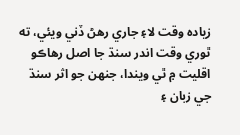زياده وقت لا۽ جاري رھڻ ڏني ويئي، ته ٿوري وقت اندر سنڌ جا اصل رھاڪو اقليت ۾ ٿي ويندا، جنھن جو اثر سنڌ جي زبان ۽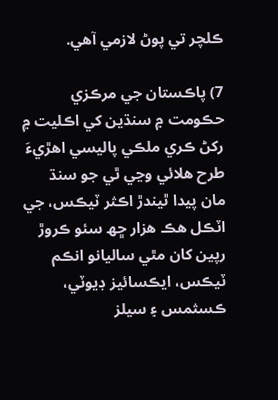ڪلچر تي پوڻ لازمي آھي.

7) پاڪستان جي مرڪزي حڪومت ۾ سنڌين کي اڪليت ۾ رکڻ ڪري ملڪي پاليسي اھڙيءَ طرح ھلائي وڃي ٿي جو سنڌ مان پيدا ٿيندڙ اڪثر ٽيڪس، جي اٽڪل ھڪ ھزار ڇھ سئو ڪروڙ رپين کان مٿي ساليانو انڪم ٽيڪس، ايڪسائيز ڊيوٽي، ڪسثمس ۽ سيلز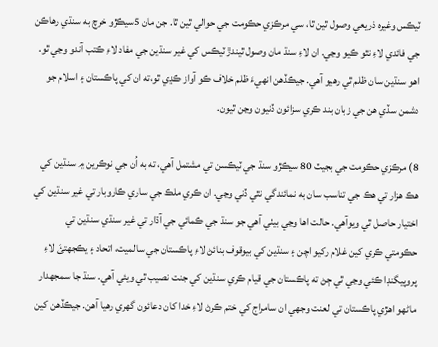ٽيڪس وغيره ذريعي وصول ٿين ٿا، سي مرڪزي حڪومت جي حوالي ٿين ٿا. جن مان 5سيڪڙو خرچ به سنڌي رھاڪن جي فائدي لاءِ نٿو ڪيو وڃي. ان لاءِ سنڌ مان وصول ٿيندڙ ٽيڪس کي غير سنڌين جي مفاد لاءِ ڪتب آندو وڃي ٿو. اھو سنڌين سان ظلم ٿي رھيو آھي. جيڪڏھن انھيءَ ظلم خلاف ڪو آواز ڪڍي ٿو،ته ان کي پاڪستان ۽ اسلام جو دشمن سڏي ھن جي زبان بند ڪري سزائون ڏنيون وڃن ٿيون.

8) مرڪزي حڪومت جي بجيٽ 80 سيڪڙو سنڌ جي ٽيڪسن تي مشتمل آھي، ته به اُن جي نوڪرين ۾ سنڌين کي ھڪ ھزار تي ھڪ جي تناسب سان به نمائندگي نٿي ڏني وڃي. ان ڪري ملڪ جي ساري ڪاروبار تي غير سنڌين کي اختيار حاصل ٿي ويوآھي. حالت اھا وڃي بيٺي آھي جو سنڌ جي ڪمائي جي آڌار تي غير سنڌي سنڌين تي حڪومتي ڪري کين غلام رکيو اچن ۽ سنڌين کي بيوقوف بنائڻ لاءِ پاڪستان جي سالميت، اتحاد ۽ يڪجھتئَ لاءِ پروپيگنڊا ڪئي وڃي ٿي ڄڻ ته پاڪستان جي قيام ڪري سنڌين کي جنت نصيب ٿي ويئي آھي. سنڌ جا سمجھدار ماڻھو اھڙي پاڪستان تي لعنت وجھي ان سامراج کي ختم ڪرڻ لاءِ خدا کان دعائون گھري رھيا آھن. جيڪڏھن کين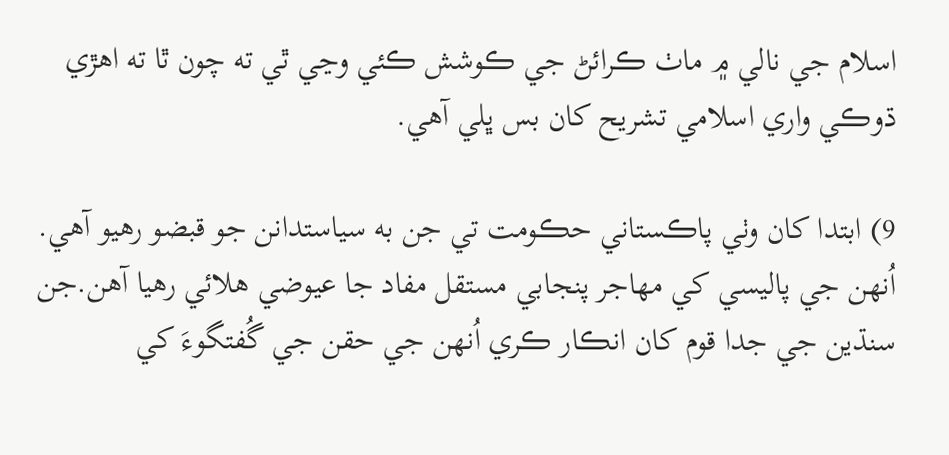اسلام جي نالي ۾ ماٺ ڪرائڻ جي ڪوشش ڪئي وڃي ٿي ته چون ٿا ته اھڙي ڌوڪي واري اسلامي تشريح کان بس ڀلي آھي.

9) ابتدا کان وٺي پاڪستاني حڪومت تي جن به سياستدانن جو قبضو رھيو آھي. اُنھن جي پاليسي کي مھاجر پنجابي مستقل مفاد جا عيوضي ھلائي رھيا آھن.جن سنڌين جي جدا قوم کان انڪار ڪري اُنھن جي حقن جي گُفتگوءَ کي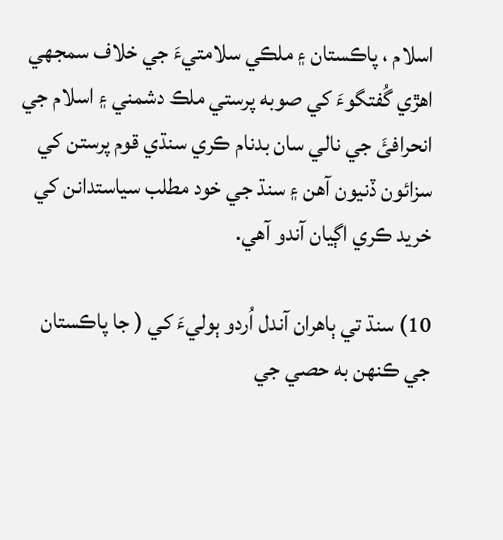اسلام ، پاڪستان ۽ ملڪي سلامتيءَ جي خلاف سمجھي اھڙي گُفتگوءَ کي صوبه پرستي ملڪ دشمني ۽ اسلام جي انحرافئَ جي نالي سان بدنام ڪري سنڌي قوم پرستن کي سزائون ڏنيون آھن ۽ سنڌ جي خود مطلب سياستدانن کي خريد ڪري اڳيان آندو آھي.

10) سنڌ تي ٻاھران آندل اُردو ٻوليءَ کي ( جا پاڪستان جي ڪنھن به حصي جي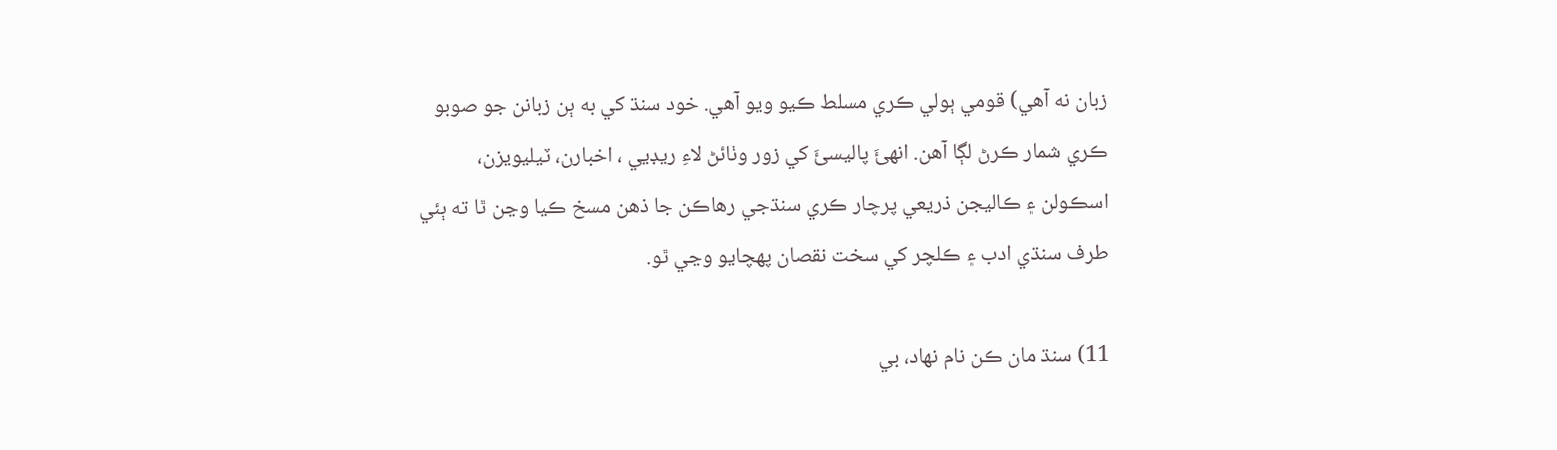زبان نه آھي) قومي ٻولي ڪري مسلط ڪيو ويو آھي. خود سنڌ کي به ٻن زبانن جو صوبو ڪري شمار ڪرڻ لڳا آھن. انھئَ پاليسئَ کي زور وٺائڻ لاءِ ريڊيي ، اخبارن، ٽيليويزن، اسڪولن ۽ ڪاليجن ذريعي پرچار ڪري سنڌجي رھاڪن جا ذھن مسخ ڪيا وڃن ٿا ته ٻئي طرف سنڌي ادب ۽ ڪلچر کي سخت نقصان پھچايو وڃي ٿو.

11) سنڌ مان ڪن نام نھاد، بي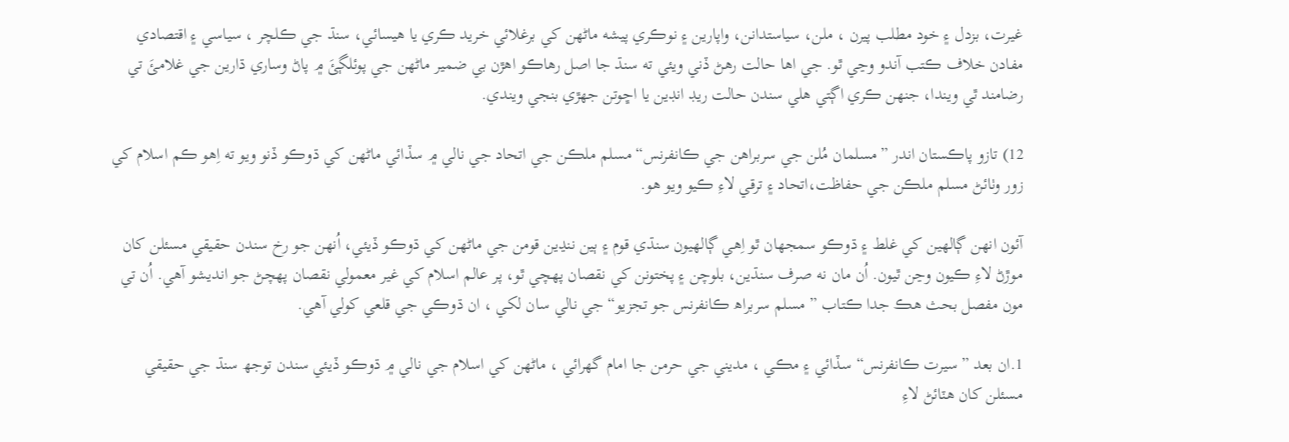غيرت، بزدل ۽ خود مطلب پيرن ، ملن، سياستدانن، واپارين ۽ نوڪري پيشه ماڻھن کي برغلائي خريد ڪري يا ھيسائي، سنڌ جي ڪلچر ، سياسي ۽ اقتصادي مفادن خلاف ڪتب آندو وڃي ٿو. جي اھا حالت رھڻ ڏني ويئي ته سنڌ جا اصل رھاڪو اھڙن بي ضمير ماڻھن جي پوئلڳئَ ۾ پاڻ وساري ڌارين جي غلامئَ تي رضامند ٿي ويندا، جنھن ڪري اڳتي ھلي سندن حالت ريڊ انڊين يا اڇوتن جھڙي بنجي ويندي.

12) تازو پاڪستان اندر ”مسلمان مُلن جي سربراھن جي ڪانفرنس“ مسلم ملڪن جي اتحاد جي نالي ۾ سڏائي ماڻھن کي ڌوڪو ڏنو ويو ته اِھو ڪم اسلام کي زور وٺائڻ مسلم ملڪن جي حفاظت،اتحاد ۽ ترقي لاءِ ڪيو ويو ھو.

آئون انھن ڳالھين کي غلط ۽ ڌوڪو سمجھان ٿو اِھي ڳالھيون سنڌي قوم ۽ ٻين ننڍين قومن جي ماڻھن کي ڌوڪو ڏيئي، اُنھن جو رخ سندن حقيقي مسئلن کان موڙڻ لاءِ ڪيون وڃن ٿيون. اُن مان نه صرف سنڌين، بلوچن ۽ پختونن کي نقصان پھچي ٿو، پر عالم اسلام کي غير معمولي نقصان پھچڻ جو انديشو آھي. اُن تي مون مفصل بحث ھڪ جدا ڪتاب ” مسلم سربراھ ڪانفرنس جو تجزيو“ جي نالي سان لکي ، ان ڌوڪي جي قلعي کولي آھي.

1.ان بعد ”سيرت ڪانفرنس“ سڏائي ۽ مڪي ، مديني جي حرمن جا امام گھرائي ، ماڻھن کي اسلام جي نالي ۾ ڌوڪو ڏيئي سندن توجھ سنڌ جي حقيقي مسئلن کان ھٽائڻ لاءِ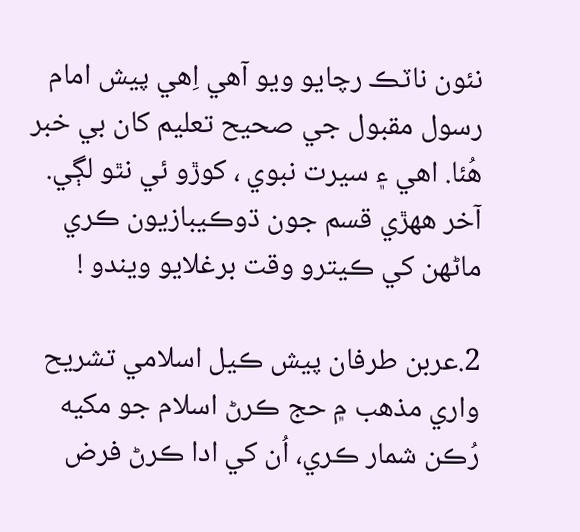نئون ناٽڪ رچايو ويو آھي اِھي پيش امام رسول مقبول جي صحيح تعليم کان بي خبر ھُئا. اھي ۽ سيرت نبوي ، کوڙو ئي نٿو لڳي. آخر ھھڙي قسم جون ڌوڪيبازيون ڪري ماڻھن کي ڪيترو وقت برغلايو ويندو !

2.عربن طرفان پيش ڪيل اسلامي تشريح واري مذھب ۾ حج ڪرڻ اسلام جو مکيه رُڪن شمار ڪري، اُن کي ادا ڪرڻ فرض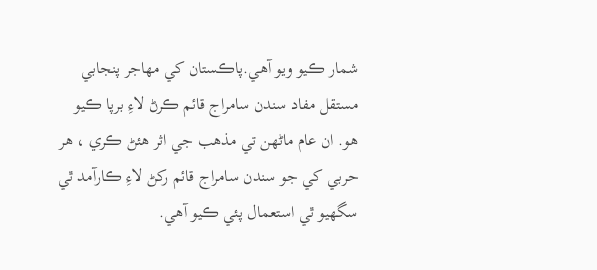شمار ڪيو ويو آھي.پاڪستان کي مھاجر پنجابي مستقل مفاد سندن سامراج قائم ڪرڻ لاءِ برپا ڪيو ھو. ان عام ماڻھن تي مذھب جي اثر ھئڻ ڪري ، ھر حربي کي جو سندن سامراج قائم رکڻ لاءِ ڪارآمد ٿي سگھيو ٿي استعمال پئي ڪيو آھي.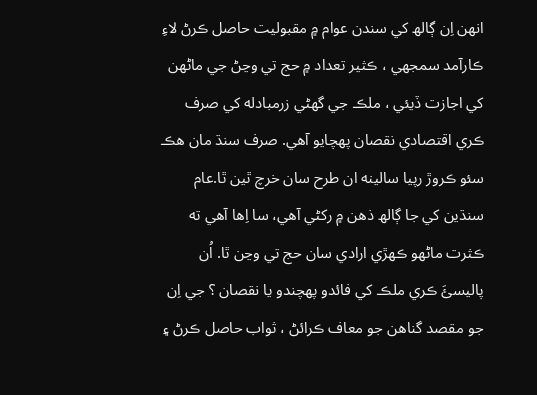انھن اِن ڳالھ کي سندن عوام ۾ مقبوليت حاصل ڪرڻ لاءِ ڪارآمد سمجھي ، ڪثير تعداد ۾ حج تي وڃڻ جي ماڻھن کي اجازت ڏيئي ، ملڪ جي گھڻي زرمبادله کي صرف ڪري اقتصادي نقصان پھچايو آھي. صرف سنڌ مان ھڪ سئو ڪروڙ رپيا سالينه ان طرح سان خرچ ٿين ٿا.عام سنڌين کي جا ڳالھ ذھن ۾ رکڻي آھي، سا اِھا آھي ته ڪثرت ماڻھو ڪھڙي ارادي سان حج تي وڃن ٿا. اُن پاليسئَ ڪري ملڪ کي فائدو پھچندو يا نقصان ؟ جي اِن جو مقصد گناھن جو معاف ڪرائڻ ، ثواب حاصل ڪرڻ ۽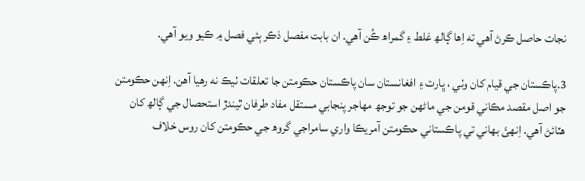نجات حاصل ڪرڻ آھي ته اِھا ڳالھ غلط ۽ گمراھ ڪُن آھي. ان بابت مفصل ذڪر ٻئي فصل ۾ ڪيو ويو آھي.

3.پاڪستان جي قيام کان وٺي ، ڀارت ۽ افغانستان سان پاڪستان حڪومتن جا تعلقات ٺيڪ نه رھيا آھن. اِنھن حڪومتن جو اصل مقصد مڪاني قومن جي ماڻھن جو توجھ مھاجر پنجابي مستقل مفاد طرفان ٿيندڙ استحصال جي ڳالھ کان ھٽائڻ آھي. اِنھئَ بھاني تي پاڪستاني حڪومتن آمريڪا واري سامراجي گروھ جي حڪومتن کان روس خلاف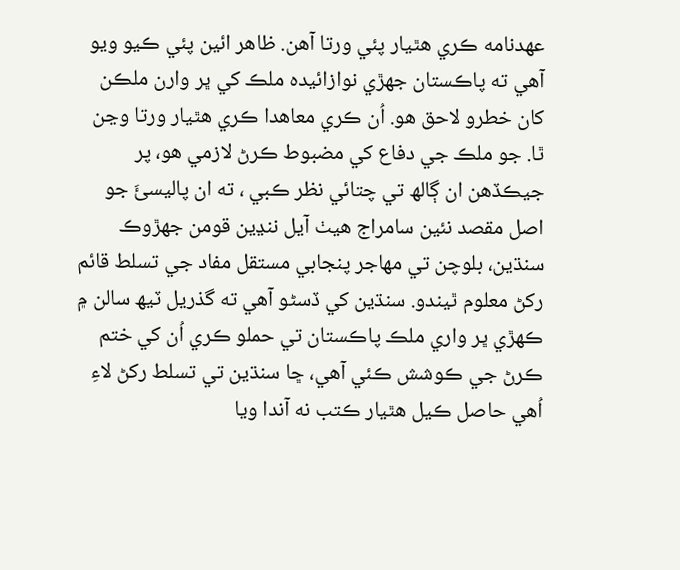عھدنامه ڪري ھٿيار پئي ورتا آھن. ظاھر ائين پئي ڪيو ويو آھي ته پاڪستان جھڙي نوازائيده ملڪ کي ڀر وارن ملڪن کان خطرو لاحق ھو. اُن ڪري معاھدا ڪري ھٿيار ورتا وڃن ٿا. جو ملڪ جي دفاع کي مضبوط ڪرڻ لازمي ھو، پر جيڪڏھن ان ڳالھ تي چتائي نظر ڪبي ، ته ان پاليسئَ جو اصل مقصد نئين سامراج ھيٺ آيل ننڍين قومن جھڙوڪ سنڌين، بلوچن تي مھاجر پنجابي مستقل مفاد جي تسلط قائم رکڻ معلوم ٿيندو. سنڌين کي ڏسڻو آھي ته گذريل ٽيھ سالن ۾ ڪھڙي ڀر واري ملڪ پاڪستان تي حملو ڪري اُن کي ختم ڪرڻ جي ڪوشش ڪئي آھي، ڇا سنڌين تي تسلط رکڻ لاءِ اُھي حاصل ڪيل ھٿيار ڪتب نه آندا ويا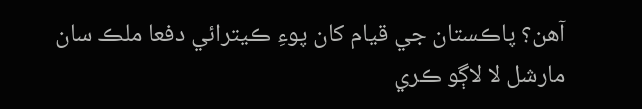آھن؟ پاڪستان جي قيام کان پوءِ ڪيترائي دفعا ملڪ سان مارشل لا لاڳو ڪري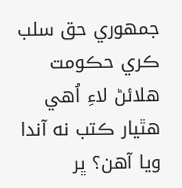جمھوري حق سلب ڪري حڪومت ھلائڻ لاءِ اُھي ھٿيار ڪتب نه آندا ويا آھن؟ ڀر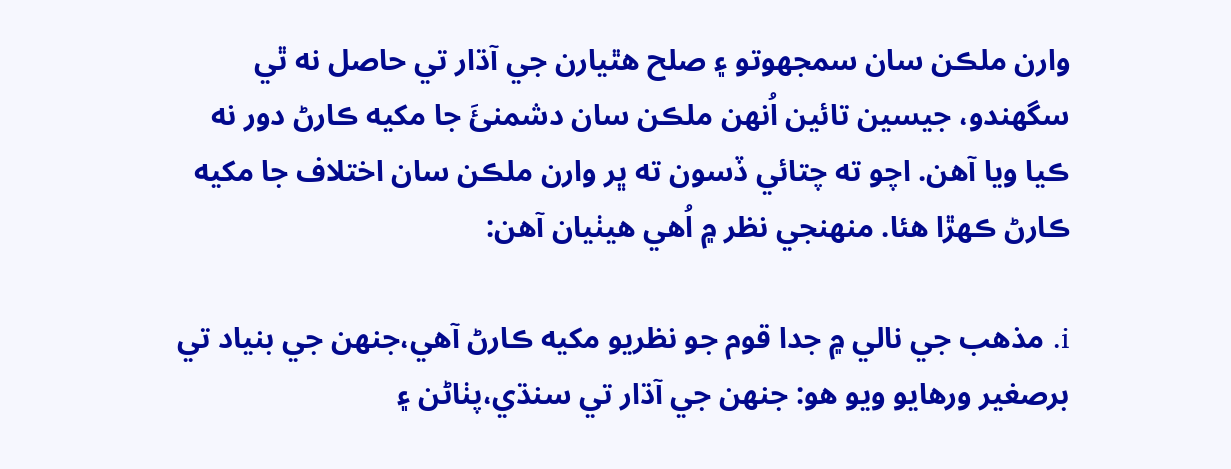وارن ملڪن سان سمجھوتو ۽ صلح ھٿيارن جي آڌار تي حاصل نه ٿي سگھندو، جيسين تائين اُنھن ملڪن سان دشمنئَ جا مکيه ڪارڻ دور نه ڪيا ويا آھن. اچو ته چتائي ڏسون ته ڀر وارن ملڪن سان اختلاف جا مکيه ڪارڻ ڪھڙا ھئا. منھنجي نظر ۾ اُھي ھيٺيان آھن:

i. مذھب جي نالي ۾ جدا قوم جو نظريو مکيه ڪارڻ آھي،جنھن جي بنياد تي برصغير ورھايو ويو ھو: جنھن جي آڌار تي سنڌي،پٺاڻن ۽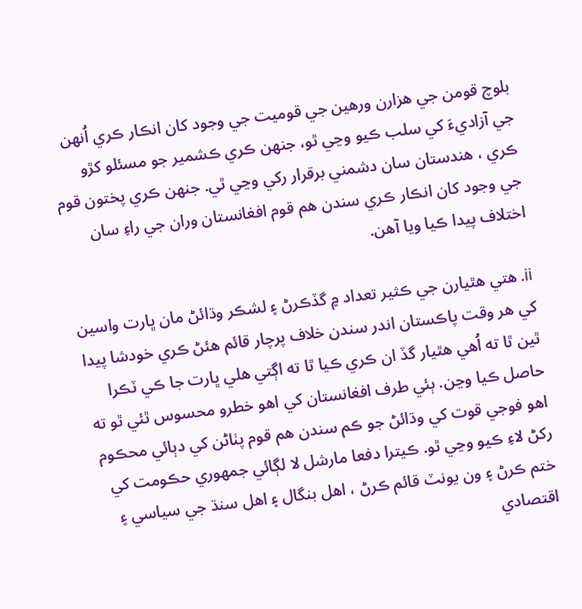بلوچ قومن جي ھزارن ورھين جي قوميت جي وجود کان انڪار ڪري اُنھن جي آزاديءَ کي سلب ڪيو وڃي ٿو، جنھن ڪري ڪشمير جو مسئلو کڙو ڪري ، ھندستان سان دشمني برقرار رکي وڃي ٿي. جنھن ڪري پختون قوم جي وجود کان انڪار ڪري سندن ھم قوم افغانستان وران جي راءِ سان اختلاف پيدا ڪيا ويا آھن.

ii. ھتي ھٿيارن جي ڪثير تعداد ۾ گڏڪرڻ ۽ لشڪر وڌائڻ مان ڀارت واسين کي ھر وقت پاڪستان اندر سندن خلاف پرچار قائم ھئڻ ڪري خودشا پيدا ٿين ٿا ته اُھي ھٿيار گڏ ان ڪري ڪيا ٿا ته اڳتي ھلي ڀارت جا ڪي ٽڪرا حاصل ڪيا وڃن. ٻئي طرف افغانستان کي اھو خطرو محسوس ٿئي ٿو ته اھو فوجي قوت کي وڌائڻ جو ڪم سندن ھم قوم پٺاڻن کي دٻائي محڪوم رکڻ لاءِ ڪيو وڃي ٿو. ڪيترا دفعا مارشل لا لڳائي جمھوري حڪومت کي ختم ڪرڻ ۽ ون يونٽ قائم ڪرڻ ، اھل بنگال ۽ اھل سنڌ جي سياسي ۽ اقتصادي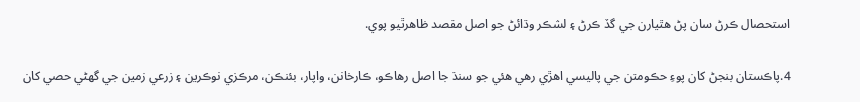استحصال ڪرڻ سان پڻ ھٿيارن جي گڏ ڪرڻ ۽ لشڪر وڌائڻ جو اصل مقصد ظاھرٿيو پوي.

4.پاڪستان بنجڻ کان پوءِ حڪومتن جي پاليسي اھڙي رھي ھئي جو سنڌ جا اصل رھاڪو، ڪارخانن، واپار، بئنڪن، مرڪزي نوڪرين ۽ زرعي زمين جي گھڻي حصي کان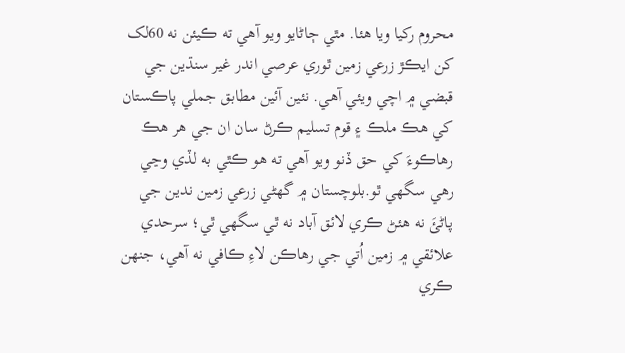محروم رکيا ويا ھئا. مٿي ڄاڻايو ويو آھي ته ڪيئن نه 60لک کن ايڪڙ زرعي زمين ٿوري عرصي اندر غير سنڌين جي قبضي ۾ اچي ويئي آھي. نئين آئين مطابق جملي پاڪستان کي ھڪ ملڪ ۽ قوم تسليم ڪرڻ سان ان جي ھر ھڪ رھاڪوءَ کي حق ڏنو ويو آھي ته ھو ڪٿي به لڏي وڃي رھي سگھي ٿو.بلوچستان ۾ گھڻي زرعي زمين ندين جي پاڻئَ نه ھئڻ ڪري لائق آباد نه ٿي سگھي ٿي؛ سرحدي علائقي ۾ زمين اُتي جي رھاڪن لاءِ ڪافي نه آھي، جنھن ڪري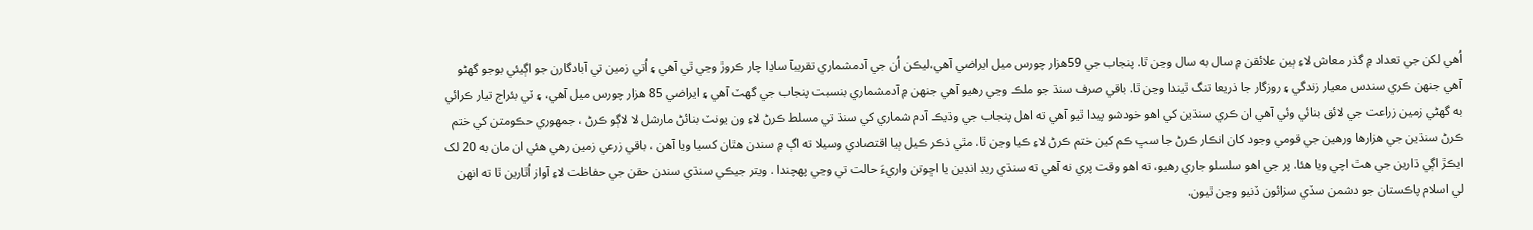اُھي لکن جي تعداد ۾ گذر معاش لاءِ ٻين علائقن ۾ سال به سال وڃن ٿا. پنجاب جي 59ھزار چورس ميل ايراضي آھي،ليڪن اُن جي آدمشماري تقريبآ ساڍا چار ڪروڙ وڃي ٿي آھي ۽ اُتي زمين تي آبادگارن جو اڳيئي بوجو گھڻو آھي جنھن ڪري سندس معيار زندگي ۽ روزگار جا ذريعا تنگ ٿيندا وڃن ٿا. باقي صرف سنڌ جو ملڪ وڃي رھيو آھي جنھن ۾ آدمشماري بنسبت پنجاب جي گھٽ آھي ۽ ايراضي 85 ھزار چورس ميل آھي، ۽ ٽي بئراج تيار ڪرائي به گھڻي زمين زراعت جي لائق بنائي وئي آھي ان ڪري سنڌين کي اھو خودشو پيدا ٿيو آھي ته اھل پنجاب جي وڌيڪ آدم شماري کي سنڌ تي مسلط ڪرڻ لاءِ ون يونٽ بنائڻ مارشل لا لاڳو ڪرڻ ، جمھوري حڪومتن کي ختم ڪرڻ سنڌين جي ھزارھا ورھين جي قومي وجود کان انڪار ڪرڻ جا سڀ ڪم کين ختم ڪرڻ لاءِ ڪيا وڃن ٿا. مٿي ذڪر ڪيل ٻيا اقتصادي وسيلا ته اڳ ۾ سندن ھٿان کسيا ويا آھن ، باقي زرعي زمين رھي ھئي ان مان به 20 لک ايڪڙ اڳي ڌارين جي ھٿ اچي ويا ھئا. پر جي اھو سلسلو جاري رھيو، ته اھو وقت پري نه آھي ته سنڌي ريڊ انڊين يا اڇوتن واريءَ حالت تي وڃي پھچندا . ويتر جيڪي سنڌي سندن حقن جي حفاظت لاءِ آواز اُٿارين ٿا ته انھن لي اسلام پاڪستان جو دشمن سڏي سزائون ڏنيو وڃن ٿيون.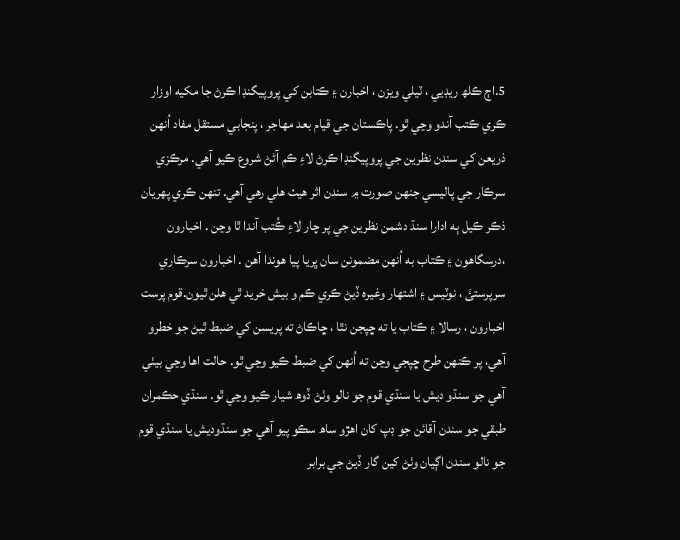5.اڄ ڪلھ ريڊيي ، ٽيلي ويزن ، اخبارن ۽ ڪتابن کي پروپيگنڊا ڪرڻ جا مکيه اوزار ڪري ڪتب آندو وڃي ٿو. پاڪستان جي قيام بعد مھاجر ، پنجابي مستقل مفاد اُنھن ذريعن کي سندن نظرين جي پروپيگنڊا ڪرڻ لاءِ ڪم آڻڻ شروع ڪيو آھي. مرڪزي سرڪار جي پاليسي جنھن صورت ۾ سندن اثر ھيٺ ھلي رھي آھي. تنھن ڪري پھريان ذڪر ڪيل ٻه ادارا سنڌ دشمن نظرين جي پر چار لاءِ ڪُتب آندا ٿا وڃن . اخبارون ،درسگاھون ۽ ڪتاب به اُنھن مضمونن سان ڀريا پيا ھوندا آھن . اخبارون سرڪاري سرپرستئَ ، نوٽيس ۽ اشتھار وغيره ڏيڻ ڪري ڪم و بيش خريد ٿي ھلن ٿيون.قوم پرست اخبارون ، رسالا ۽ ڪتاب يا ته ڇپجن نٿا ، ڇاڪاڻ ته پريسن کي ضبط ٿيڻ جو خطرو آھي، پر ڪنھن طرح ڇپجي وڃن ته اُنھن کي ضبط ڪيو وڃي ٿو. حالت اھا وڃي بيٺي آھي جو سنڌو ديش يا سنڌي قوم جو نالو وٺڻ ڏوھ شيار ڪيو وڃي ٿو. سنڌي حڪمران طبقي جو سندن آقائن جو ڊپ کان اھڙو ساھ سڪو پيو آھي جو سنڌوديش يا سنڌي قوم جو نالو سندن اڳيان وٺڻ کين گار ڏيڻ جي برابر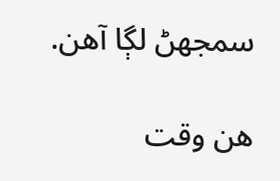سمجھڻ لڳا آھن.

ھن وقت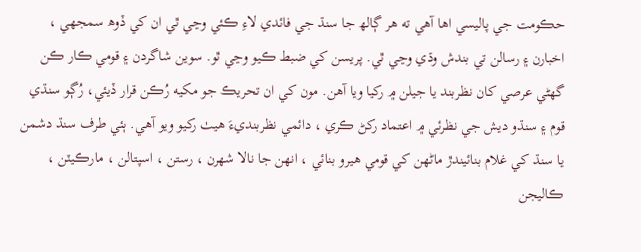حڪومت جي پاليسي اھا آھي ته ھر ڳالھ جا سنڌ جي فائدي لاءِ ڪئي وڃي ٿي ان کي ڏوھ سمجھي ، اخبارن ۽ رسالن تي بندش وڌي وڃي ٿي. پريسن کي ضبط ڪيو وڃي ٿو. سوين شاگردن ۽ قومي ڪار ڪن گھڻي عرصي کان نظربند يا جيلن ۾ رکيا ويا آھن. مون کي ان تحريڪ جو مکيه رُڪن قرار ڏيئي، رُڳو سنڌي قوم ۽ سنڌو ديش جي نظرئي ۾ اعتماد رکڻ ڪري ، دائمي نظربنديءَ ھيٺ رکيو ويو آھي. ٻئي طرف سنڌ دشمن يا سنڌ کي غلام بنائيندڙ ماڻھن کي قومي ھيرو بنائي ، انھن جا نالا شھرن ، رستن ، اسپتالن ، مارڪيٽن ، ڪاليجن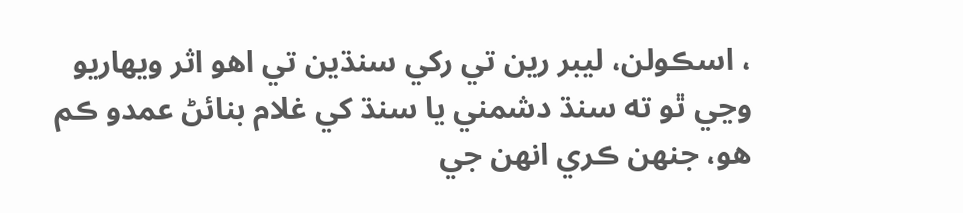، اسڪولن، ليبر رين تي رکي سنڌين تي اھو اثر ويھاريو وڃي ٿو ته سنڌ دشمني يا سنڌ کي غلام بنائڻ عمدو ڪم ھو، جنھن ڪري انھن جي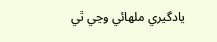يادگيري ملھائي وڃي ٿي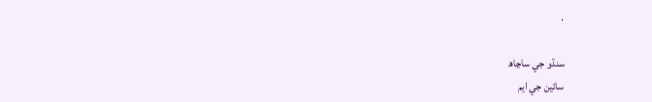.

سنڌو جي ساڃاھ
سائين جي ايم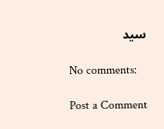سيد

No comments:

Post a Comment